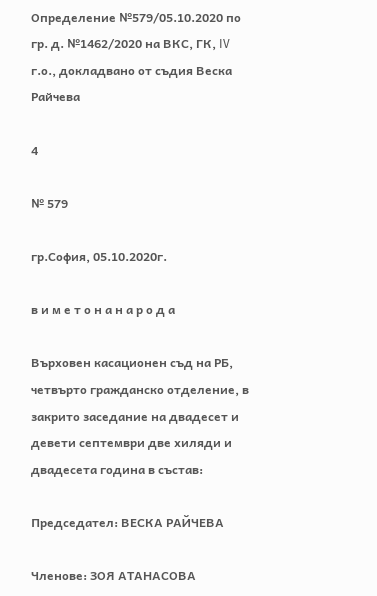Определение №579/05.10.2020 по гр. д. №1462/2020 на ВКС, ГК, IV г.о., докладвано от съдия Веска Райчева

4

№ 579

гр.София, 05.10.2020г.

в и м е т о н а н а р о д а

Върховен касационен съд на РБ, четвърто гражданско отделение, в закрито заседание на двадесет и девети септември две хиляди и двадесета година в състав:

Председател: ВЕСКА РАЙЧЕВА

Членове: ЗОЯ АТАНАСОВА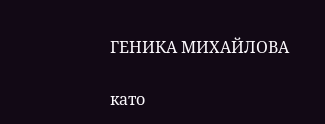ГЕНИКА МИХАЙЛОВА

като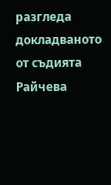разгледа докладваното от съдията Райчева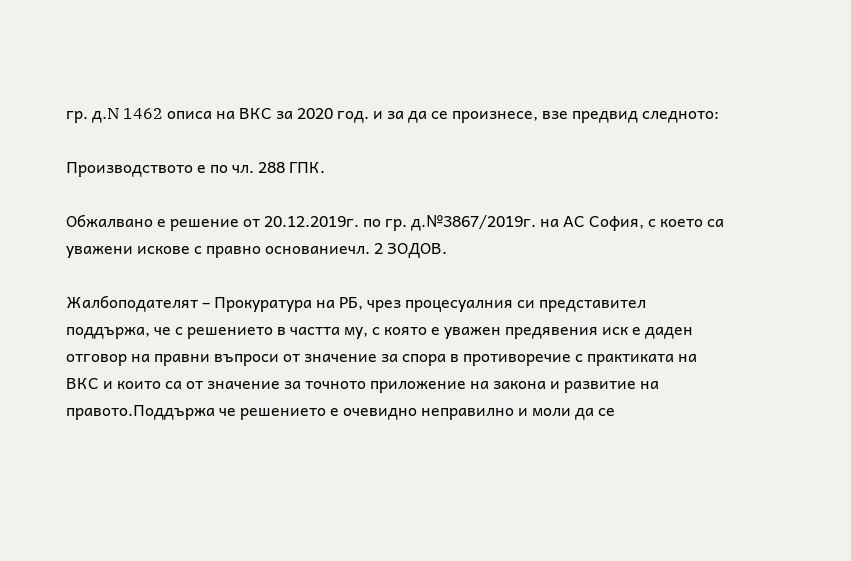гр. д.N 1462 описа на ВКС за 2020 год. и за да се произнесе, взе предвид следното:

Производството е по чл. 288 ГПК.

Обжалвано е решение от 20.12.2019г. по гр. д.№3867/2019г. на АС София, с което са уважени искове с правно основаниечл. 2 ЗОДОВ.

Жалбоподателят – Прокуратура на РБ, чрез процесуалния си представител поддържа, че с решението в частта му, с която е уважен предявения иск е даден отговор на правни въпроси от значение за спора в противоречие с практиката на ВКС и които са от значение за точното приложение на закона и развитие на правото.Поддържа че решението е очевидно неправилно и моли да се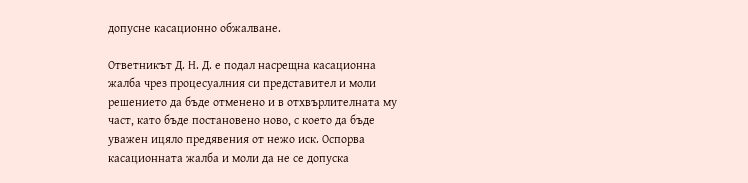допусне касационно обжалване.

Ответникът Д. Н. Д. е подал насрещна касационна жалба чрез процесуалния си представител и моли решението да бъде отменено и в отхвърлителната му част, като бъде постановено ново, с което да бъде уважен ицяло предявения от нежо иск. Оспорва касационната жалба и моли да не се допуска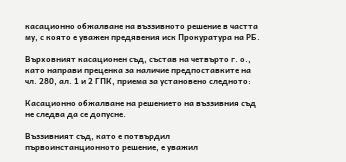касационно обжалване на въззивното решение в частта му, с която е уважен предявения иск Прокуратура на РБ.

Върховният касационен съд, състав на четвърто г. о., като направи преценка за наличие предпоставките на чл. 280, ал. 1 и 2 ГПК, приема за установено следното:

Касационно обжалване на решението на въззивния съд не следва да се допусне.

Въззивният съд, като е потвърдил първоинстанционното решение, е уважил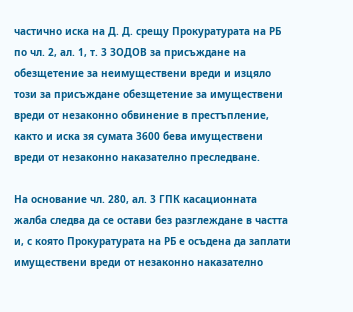частично иска на Д. Д. срещу Прокуратурата на РБ по чл. 2, ал. 1, т. 3 ЗОДОВ за присъждане на обезщетение за неимуществени вреди и изцяло този за присъждане обезщетение за имуществени вреди от незаконно обвинение в престъпление, както и иска зя сумата 3600 бева имуществени вреди от незаконно наказателно преследване.

На основание чл. 280, ал. 3 ГПК касационната жалба следва да се остави без разглеждане в частта и, с която Прокуратурата на РБ е осъдена да заплати имуществени вреди от незаконно наказателно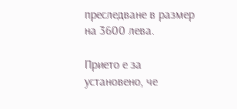преследване в размер на 3600 лева.

Прието е за установено, че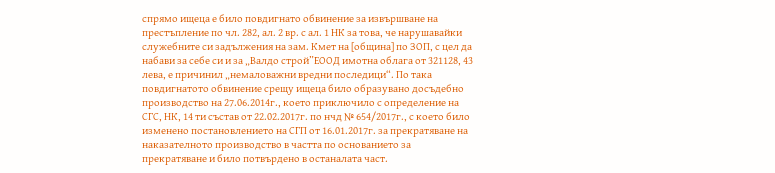спрямо ищеца е било повдигнато обвинение за извършване на престъпление по чл. 282, ал. 2 вр. с ал. 1 НК за това, че нарушавайки служебните си задължения на зам. Кмет на [община] по ЗОП, с цел да набави за себе си и за „Валдо строй”ЕООД имотна облага от 321128, 43 лева, е причинил „немаловажни вредни последици“. По така повдигнатото обвинение срещу ищеца било образувано досъдебно производство на 27.06.2014г., което приключило с определение на СГС, НК, 14 ти състав от 22.02.2017г. по нчд № 654/2017г., с което било изменено постановлението на СГП от 16.01.2017г. за прекратяване на наказателното производство в частта по основанието за прекратяване и било потвърдено в останалата част.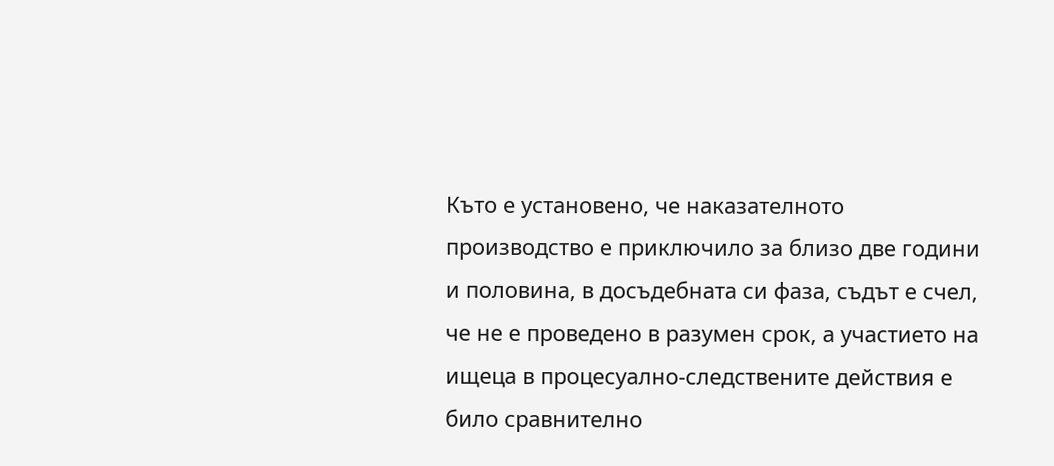Къто е установено, че наказателното производство е приключило за близо две години и половина, в досъдебната си фаза, съдът е счел, че не е проведено в разумен срок, а участието на ищеца в процесуално-следствените действия е било сравнително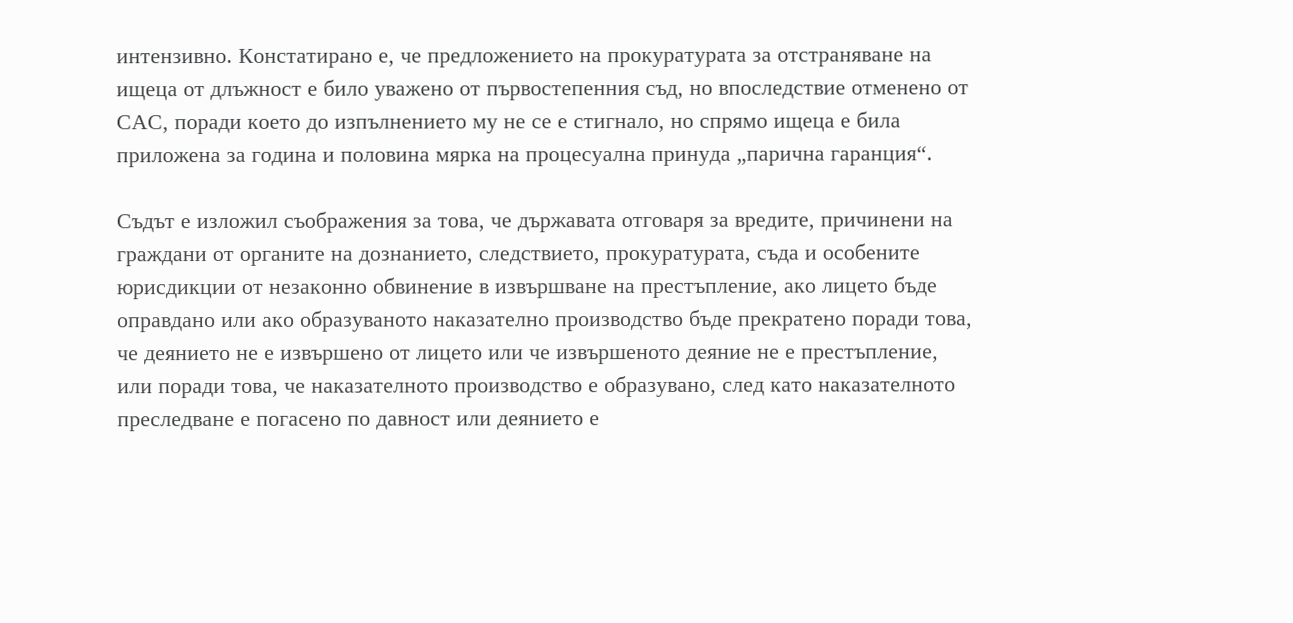интензивно. Констатирано е, че предложението на прокуратурата за отстраняване на ищеца от длъжност е било уважено от първостепенния съд, но впоследствие отменено от САС, поради което до изпълнението му не се е стигнало, но спрямо ищеца е била приложена за година и половина мярка на процесуална принуда „парична гаранция“.

Съдът е изложил съображения за това, че държавата отговаря за вредите, причинени на граждани от органите на дознанието, следствието, прокуратурата, съда и особените юрисдикции от незаконно обвинение в извършване на престъпление, ако лицето бъде оправдано или ако образуваното наказателно производство бъде прекратено поради това, че деянието не е извършено от лицето или че извършеното деяние не е престъпление, или поради това, че наказателното производство е образувано, след като наказателното преследване е погасено по давност или деянието е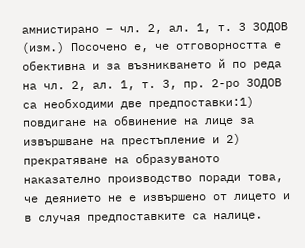амнистирано – чл. 2, ал. 1, т. 3 ЗОДОВ (изм.) Посочено е, че отговорността е обективна и за възникването й по реда на чл. 2, ал. 1, т. 3, пр. 2-ро ЗОДОВ са необходими две предпоставки:1) повдигане на обвинение на лице за извършване на престъпление и 2) прекратяване на образуваното наказателно производство поради това, че деянието не е извършено от лицето и в случая предпоставките са налице.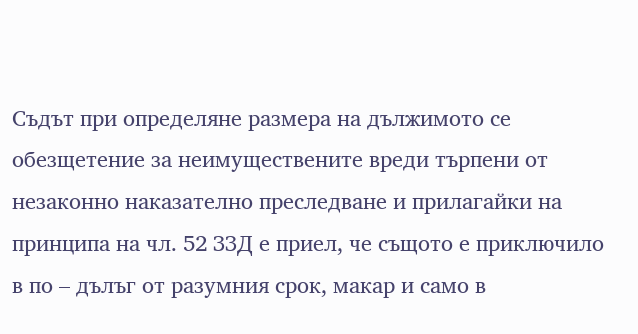Съдът при определяне размера на дължимото се обезщетение за неимуществените вреди търпени от незаконно наказателно преследване и прилагайки на принципа на чл. 52 ЗЗД е приел, че същото е приключило в по – дълъг от разумния срок, макар и само в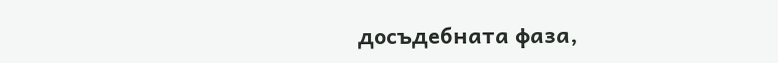досъдебната фаза,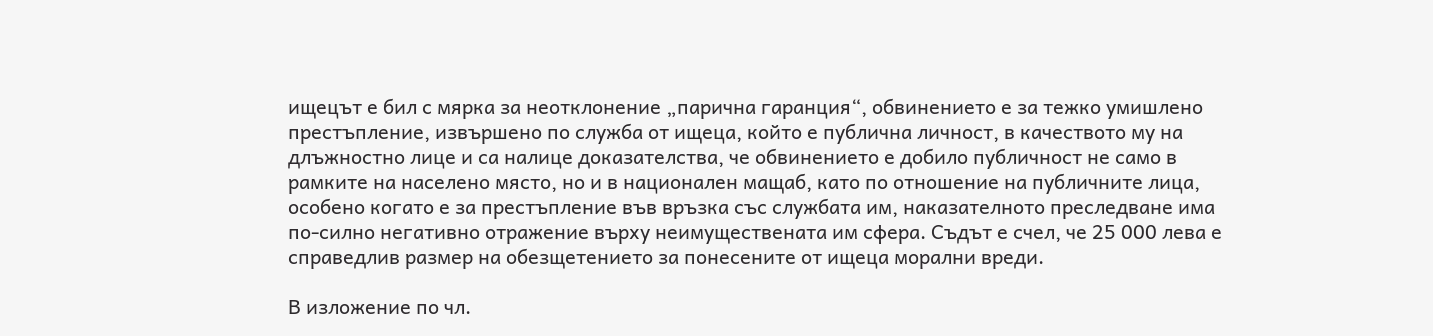ищецът е бил с мярка за неотклонение „парична гаранция“, обвинението е за тежко умишлено престъпление, извършено по служба от ищеца, който е публична личност, в качеството му на длъжностно лице и са налице доказателства, че обвинението е добило публичност не само в рамките на населено място, но и в национален мащаб, като по отношение на публичните лица, особено когато е за престъпление във връзка със службата им, наказателното преследване има по-силно негативно отражение върху неимуществената им сфера. Съдът е счел, че 25 000 лева е справедлив размер на обезщетението за понесените от ищеца морални вреди.

В изложение по чл.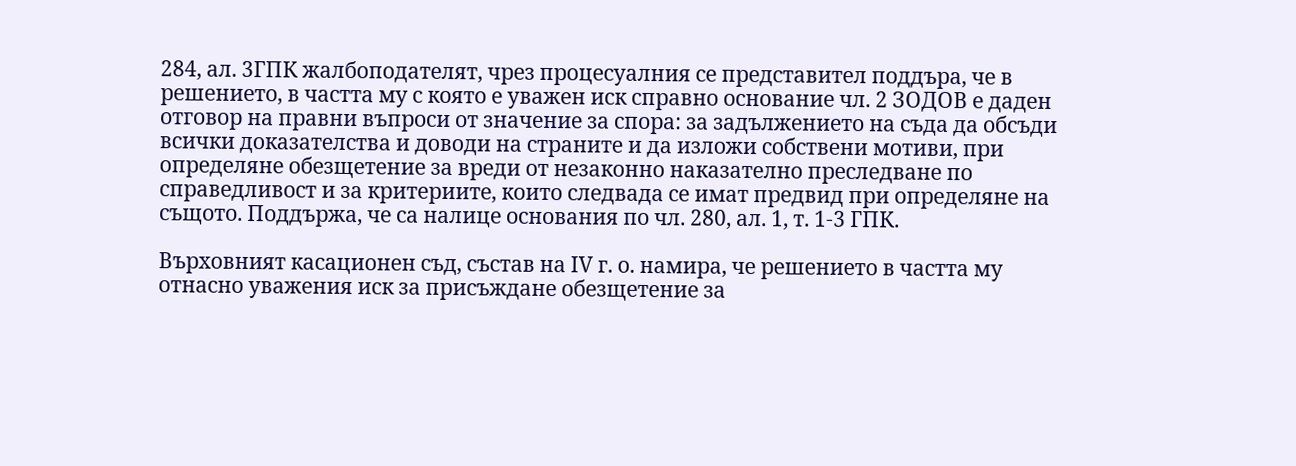284, ал. 3ГПК жалбоподателят, чрез процесуалния се представител поддъра, че в решението, в частта му с която е уважен иск справно основание чл. 2 ЗОДОВ е даден отговор на правни въпроси от значение за спора: за задължението на съда да обсъди всички доказателства и доводи на страните и да изложи собствени мотиви, при определяне обезщетение за вреди от незаконно наказателно преследване по справедливост и за критериите, които следвада се имат предвид при определяне на същото. Поддържа, че са налице основания по чл. 280, ал. 1, т. 1-3 ГПК.

Върховният касационен съд, състав на ІV г. о. намира, че решението в частта му отнасно уважения иск за присъждане обезщетение за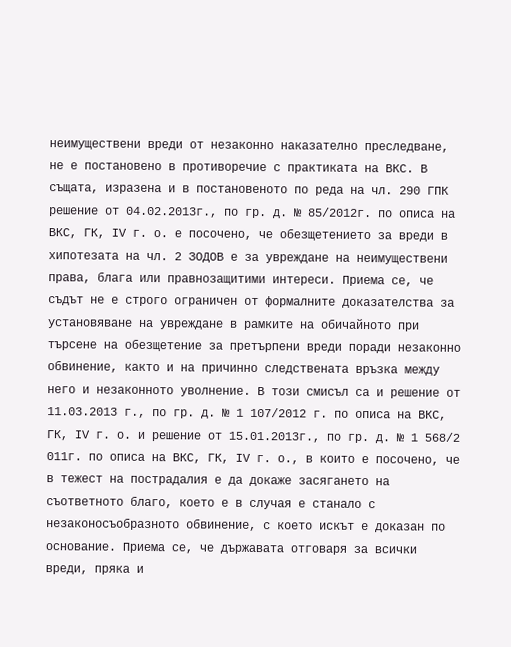неимуществени вреди от незаконно наказателно преследване, не е постановено в противоречие с практиката на ВКС. В същата, изразена и в постановеното по реда на чл. 290 ГПК решение от 04.02.2013г., по гр. д. № 85/2012г. по описа на ВКС, ГК, ІV г. о. е посочено, че обезщетението за вреди в хипотезата на чл. 2 ЗОДОВ е за увреждане на неимуществени права, блага или правнозащитими интереси. Приема се, че съдът не е строго ограничен от формалните доказателства за установяване на увреждане в рамките на обичайното при търсене на обезщетение за претърпени вреди поради незаконно обвинение, както и на причинно следствената връзка между него и незаконното уволнение. В този смисъл са и решение от 11.03.2013 г., по гр. д. № 1 107/2012 г. по описа на ВКС, ГК, ІV г. о. и решение от 15.01.2013г., по гр. д. № 1 568/2 011г. по описа на ВКС, ГК, ІV г. о., в които е посочено, че в тежест на пострадалия е да докаже засягането на съответното благо, което е в случая е станало с незаконосъобразното обвинение, с което искът е доказан по основание. Приема се, че държавата отговаря за всички вреди, пряка и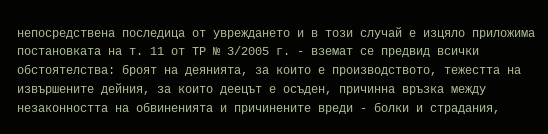непосредствена последица от увреждането и в този случай е изцяло приложима постановката на т. 11 от ТР № 3/2005 г. - вземат се предвид всички обстоятелства: броят на деянията, за които е производството, тежестта на извършените дейния, за които деецът е осъден, причинна връзка между незаконността на обвиненията и причинените вреди - болки и страдания,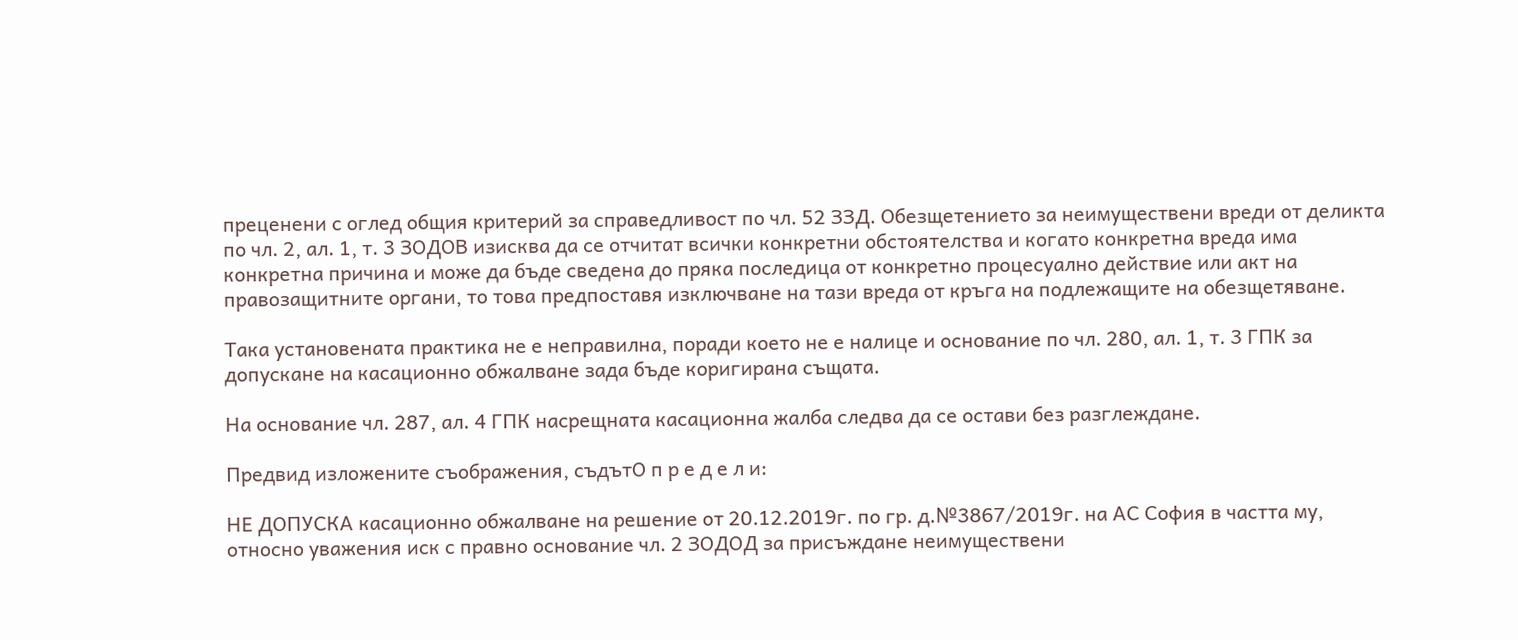преценени с оглед общия критерий за справедливост по чл. 52 ЗЗД. Обезщетението за неимуществени вреди от деликта по чл. 2, ал. 1, т. 3 ЗОДОВ изисква да се отчитат всички конкретни обстоятелства и когато конкретна вреда има конкретна причина и може да бъде сведена до пряка последица от конкретно процесуално действие или акт на правозащитните органи, то това предпоставя изключване на тази вреда от кръга на подлежащите на обезщетяване.

Така установената практика не е неправилна, поради което не е налице и основание по чл. 280, ал. 1, т. 3 ГПК за допускане на касационно обжалване зада бъде коригирана същата.

На основание чл. 287, ал. 4 ГПК насрещната касационна жалба следва да се остави без разглеждане.

Предвид изложените съображения, съдътО п р е д е л и:

НЕ ДОПУСКА касационно обжалване на решение от 20.12.2019г. по гр. д.№3867/2019г. на АС София в частта му, относно уважения иск с правно основание чл. 2 ЗОДОД за присъждане неимуществени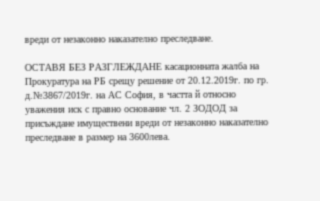вреди от незаконно наказателно преследване.

ОСТАВЯ БЕЗ РАЗГЛЕЖДАНЕ касационната жалба на Прокуратура на РБ срещу решение от 20.12.2019г. по гр. д.№3867/2019г. на АС София, в частта й относно уважения иск с правно основание чл. 2 ЗОДОД за присъждане имуществени вреди от незаконно наказателно преследване в размер на 3600лева.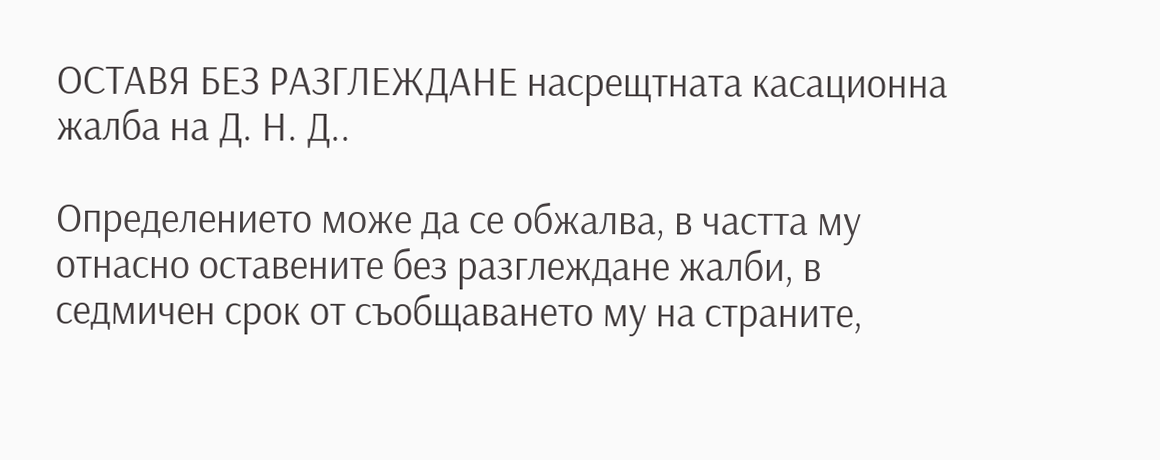ОСТАВЯ БЕЗ РАЗГЛЕЖДАНЕ насрещтната касационна жалба на Д. Н. Д..

Определението може да се обжалва, в частта му отнасно оставените без разглеждане жалби, в седмичен срок от съобщаването му на страните,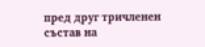пред друг тричленен състав на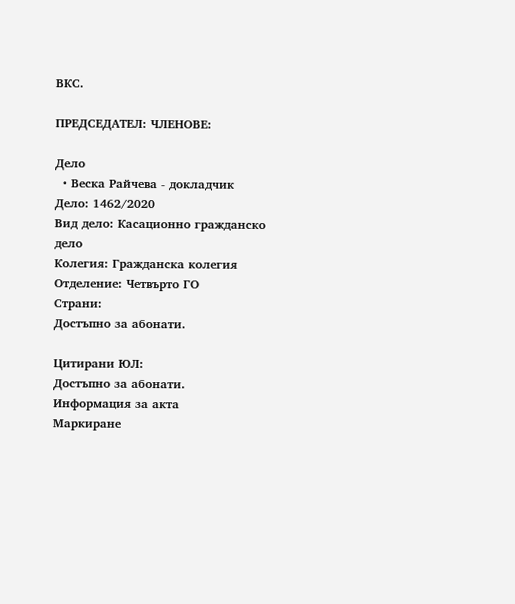ВКС.

ПРЕДСЕДАТЕЛ: ЧЛЕНОВЕ:

Дело
  • Веска Райчева - докладчик
Дело: 1462/2020
Вид дело: Касационно гражданско дело
Колегия: Гражданска колегия
Отделение: Четвърто ГО
Страни:
Достъпно за абонати.

Цитирани ЮЛ:
Достъпно за абонати.
Информация за акта
Маркиране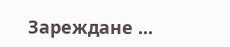Зареждане ...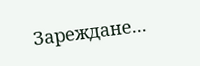Зареждане...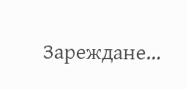Зареждане...